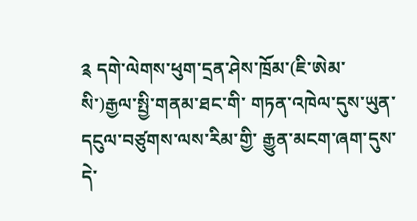༉ དགེ་ལེགས་ཕུག་དྲན་ཤེས་ཁྲོམ་(ཇི་ཨེམ་སི་)རྒྱལ་སྤྱི་གནམ་ཐང་གི་ གཏན་འཁེལ་དུས་ཡུན་དངུལ་བཙུགས་ལས་རིམ་གྱི་ རྒྱུན་མངག་ཞག་དུས་དེ་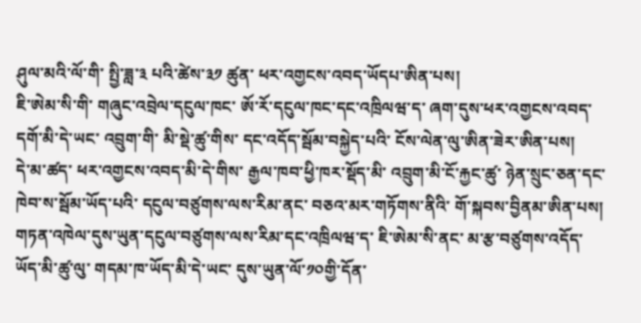ཤུལ་མའི་ལོ་གི་ སྤྱི་ཟླ་༣ པའི་ཚེས་༣༡ ཚུན་ ཕར་འགྱངས་འབད་ཡོདཔ་ཨིན་པས།
ཇི་ཨེམ་སི་གི་ གཞུང་འབྲེལ་དངུལ་ཁང་ ཨོ་རོ་དངུལ་ཁང་དང་འཁྲིལཝ་ད་ ཞག་དུས་ཕར་འགྱངས་འབད་དགོ་མི་དེ་ཡང་ འབྲུག་གི་ མི་སྡེ་ཚུ་གིས་ དང་འདོད་སྦོམ་བསྐྱེད་པའི་ ངོས་ལེན་ལུ་ཨིན་ཟེར་ཨིན་པས།
དེ་མ་ཚད་ ཕར་འགྱངས་འབད་མི་དེ་གིས་ རྒྱལ་ཁབ་ཕྱི་ཁར་སྡོད་མི་ འབྲུག་མི་ངོ་རྐྱང་ཚུ་ ཉེན་སྲུང་ཅན་དང་ ཁེབ་ས་སྦོམ་ཡོད་པའི་ དངུལ་བཙུགས་ལས་རིམ་ནང་ བཅའ་མར་གཏོགས་ནིའི་ གོ་སྐབས་བྱིནམ་ཨིན་པས།
གཏན་འཁེལ་དུས་ཡུན་དངུལ་བཙུགས་ལས་རིམ་དང་འཁྲིལཝ་ད་ ཇི་ཨེམ་སི་ནང་ མ་རྩ་བཙུགས་འདོད་ཡོད་མི་ཚུ་ལུ་ གདམ་ཁ་ཡོད་མི་དེ་ཡང་ དུས་ཡུན་ལོ་༡༠གྱི་དོན་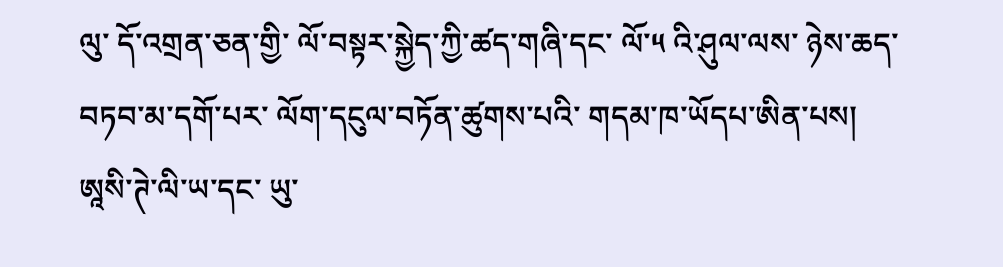ལུ་ དོ་འགྲན་ཅན་གྱི་ ལོ་བསྟར་སྐྱེད་ཀྱི་ཚད་གཞི་དང་ ལོ་༥ འི་ཤུལ་ལས་ ཉེས་ཆད་བཏབ་མ་དགོ་པར་ ལོག་དངུལ་བཏོན་ཚུགས་པའི་ གདམ་ཁ་ཡོདཔ་ཨིན་པས།
ཨཱསི་ཊེ་ལི་ཡ་དང་ ཡུ་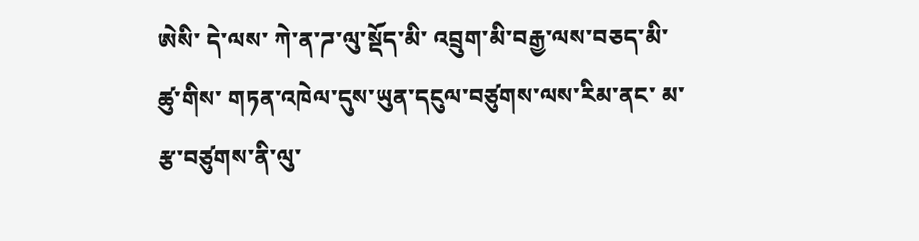ཨེསི་ དེ་ལས་ ཀེ་ན་ཌ་ལུ་སྡོད་མི་ འབྲུག་མི་བརྒྱ་ལས་བཅད་མི་ཚུ་གིས་ གཏན་འཁེལ་དུས་ཡུན་དངུལ་བཙུགས་ལས་རིམ་ནང་ མ་རྩ་བཙུགས་ནི་ལུ་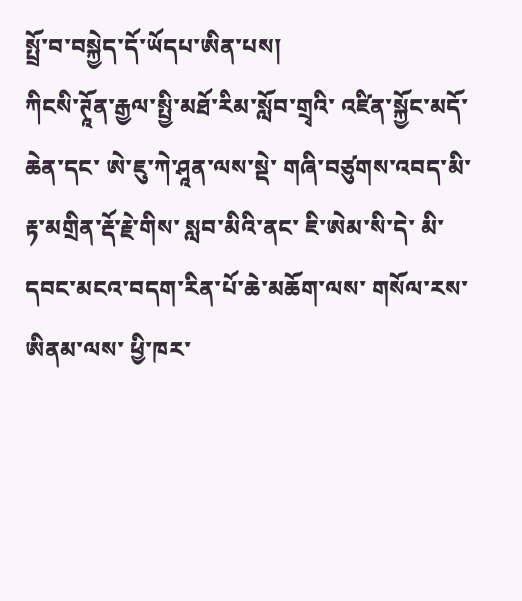སྤྲོ་བ་བསྐྱེད་དོ་ཡོདཔ་ཨིན་པས།
ཀིངསི་ཊཱོན་རྒྱལ་སྤྱི་མཐོ་རིམ་སློབ་གྲྭའི་ འཛིན་སྐྱོང་མདོ་ཆེན་དང་ ཨེ་ཇུ་ཀེ་ཤཱན་ལས་སྡེ་ གཞི་བཙུགས་འབད་མི་ རྟ་མགྲིན་རྡོ་རྗེ་གིས་ སླབ་མིའི་ནང་ ཇི་ཨེམ་སི་དེ་ མི་དབང་མངའ་བདག་རིན་པོ་ཆེ་མཆོག་ལས་ གསོལ་རས་ཨིནམ་ལས་ ཕྱི་ཁར་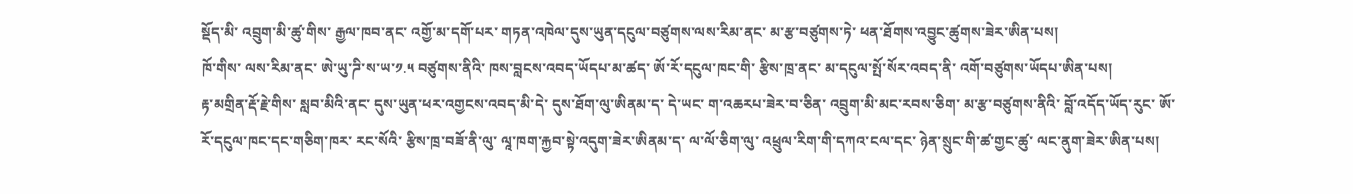སྡོད་མི་ འབྲུག་མི་ཚུ་གིས་ རྒྱལ་ཁབ་ནང་ འགྱོ་མ་དགོ་པར་ གཏན་འཁེལ་དུས་ཡུན་དངུལ་བཙུགས་ལས་རིམ་ནང་ མ་རྩ་བཙུགས་ཏེ་ ཕན་ཐོགས་འབྱུང་ཚུགས་ཟེར་ཨིན་པས།
ཁོ་གིས་ ལས་རིམ་ནང་ ཨེ་ཡུ་ཌི་ས་ཡ་༡.༥ བཙུགས་ནིའི་ ཁས་བླངས་འབད་ཡོདཔ་མ་ཚད་ ཨོ་རོ་དངུལ་ཁང་གི་ རྩིས་ཁྲ་ནང་ མ་དངུལ་སྤོ་སོར་འབད་ནི་ འགོ་བཙུགས་ཡོདཔ་ཨིན་པས།
རྟ་མགྲིན་རྡོ་རྗེ་གིས་ སླབ་མིའི་ནང་ དུས་ཡུན་ཕར་འགྱངས་འབད་མི་དེ་ དུས་ཐོག་ལུ་ཨིནམ་ད་ དེ་ཡང་ ག་འཆརཔ་ཟེར་བ་ཅིན་ འབྲུག་མི་མང་རབས་ཅིག་ མ་རྩ་བཙུགས་ནིའི་ བློ་འདོད་ཡོད་རུང་ ཨོ་རོ་དངུལ་ཁང་དང་གཅིག་ཁར་ རང་སོའི་ རྩིས་ཁྲ་བཟོ་ནི་ལུ་ ལཱ་ཁག་རྐྱབ་སྟེ་འདུག་ཟེར་ཨིནམ་ད་ ལ་ལོ་ཅིག་ལུ་ འཕྲུལ་རིག་གི་དཀའ་ངལ་དང་ ཉེན་སྲུང་གི་ཚ་གྱང་ཚུ་ ལང་ནུག་ཟེར་ཨིན་པས།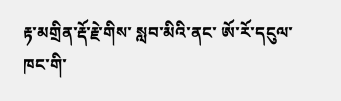རྟ་མགྲིན་རྡོ་རྗེ་གིས་ སླབ་མིའི་ནང་ ཨོ་རོ་དངུལ་ཁང་གི་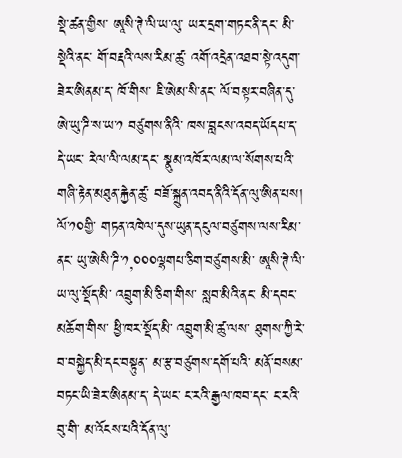སྡེ་ཚན་གྱིས་ ཨཱསི་ཊེ་ལི་ཡ་ལུ་ ཡར་དྲག་གཏང་ནི་དང་ མི་སྡེའི་ནང་ གོ་བརྡའི་ལས་རིམ་ཚུ་ འགོ་འདྲེན་འཐབ་སྟེ་འདུག་ཟེར་ཨིནམ་ད་ ཁོ་གིས་ ཇི་ཨེམ་སི་ནང་ ལོ་བསྟར་བཞིན་དུ་ ཨེ་ཡུ་ཌི་ས་ཡ་༡ བཙུགས་ནིའི་ ཁས་བླངས་འབད་ཡོདཔ་ད་ དེ་ཡང་ རེལ་ལི་ལམ་དང་ སྣུམ་འཁོར་ལམ་ལ་སོགས་པའི་ གཞི་རྟེན་མཐུན་རྐྱེན་ཚུ་ བཟོ་སྐྲུན་འབད་ནིའི་དོན་ལུ་ཨིན་པས།
ལོ་༡༠གྱི་ གཏན་འཁེལ་དུས་ཡུན་དངུལ་བཙུགས་ལས་རིམ་ནང་ ཡུ་ཨེསི་ཌི་༡,༠༠༠ལྷགཔ་ཅིག་བཙུགས་མི་ ཨཱསི་ཊེ་ལི་ཡ་ལུ་སྡོད་མི་ འབྲུག་མི་ཅིག་གིས་ སླབ་མིའི་ནང་ མི་དབང་མཆོག་གིས་ ཕྱི་ཁར་སྡོད་མི་ འབྲུག་མི་ཚུ་ལས་ ཐུགས་ཀྱི་རེ་བ་བསྐྱེད་མི་དང་བསྟུན་ མ་རྩ་བཙུགས་དགོ་པའི་ མནོ་བསམ་བཏང་ཡི་ཟེར་ཨིནམ་ད་ དེ་ཡང་ ང་རའི་རྒྱལ་ཁབ་དང་ ང་རའི་བུ་གི་ མ་འོངས་པའི་དོན་ལུ་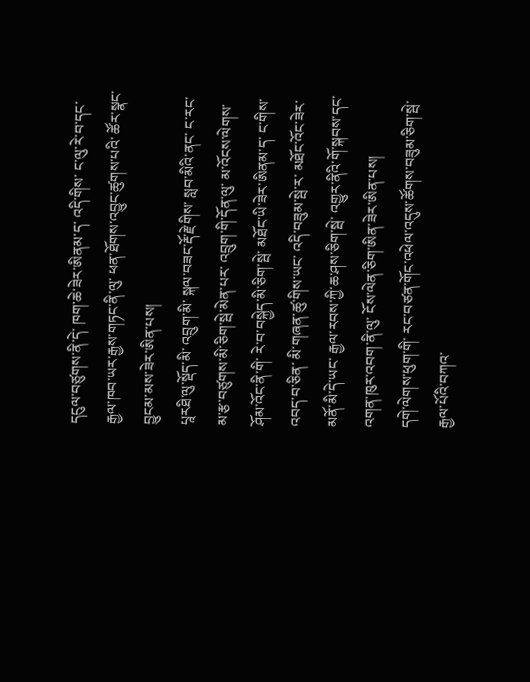དངུལ་བཙུགས་ནི་དེ་ ཁག་ཆེ་ཟེར་ཨིནམ་ད་ འདི་གིས་ ང་ལུ་རེ་བ་དང་ རྒྱལ་ཁབ་ཡར་རྒྱས་གཏང་ནི་ལུ་ ཕན་ཐོགས་འབྱུང་ཚུགས་པའི་ ཚོར་སྣང་བྱུངམ་མས་ཟེར་ཨིན་པས།
པཱརཐི་ལུ་སྡོད་མི་ འབྲུག་མི་ སྐལ་བཟང་རྡོ་རྗེ་གིས་ སླབ་མིའི་ནང་ ང་རང་ མ་རྩ་བཙུགས་མི་ཅིག་སྦེ་མེན་པར་ འབྲུག་གི་དོན་ལུ་ མ་འོངས་ལེགས་ཤོམ་འོང་ནི་གི་ རེ་བ་བསྐྱེད་མི་ཅིག་སྦེ་ མཐོང་ཡི་ཟེར་ཨིནམ་ད་ ང་གིས་འབད་བ་ཅིན་ མི་གཞན་ཚུ་གིས་ཡང་ འདི་བཟུམ་སྦེ་ར་ མཐོང་འོང་ཟེར་ མནོ་མི་དེ་ཡང་ རྒྱལ་རབས་ཀྱི་ཆ་ཤས་ཅིག་སྦེ་ འགྱུར་ནིའི་གོ་སྐབས་དང་ འགན་ཁུར་འབག་ནི་ལུ་ ངོས་ལེན་ཅིག་ཨིན་ཟེར་ཨིན་པས།
དགེ་ལེགས་ཕུག་གི་ རང་བཙན་གོང་འཕེལ་འདུས་ཚོགས་བཟུམ་ཅིག་སྦེ་ རྒྱལ་པོའི་བཀའ་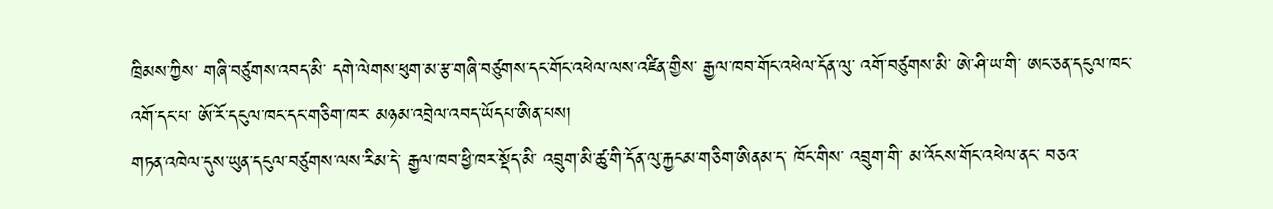ཁྲིམས་ཀྱིས་ གཞི་བཙུགས་འབད་མི་ དགེ་ལེགས་ཕུག་མ་རྩ་གཞི་བཙུགས་དང་གོང་འཕེལ་ལས་འཛིན་གྱིས་ རྒྱལ་ཁབ་གོང་འཕེལ་དོན་ལུ་ འགོ་བཙུགས་མི་ ཨེ་ཤི་ཡ་གི་ ཨང་ཅན་དངུལ་ཁང་ འགོ་དང་པ་ ཨོ་རོ་དངུལ་ཁང་དང་གཅིག་ཁར་ མཉམ་འབྲེལ་འབད་ཡོདཔ་ཨིན་པས།
གཏན་འཁེལ་དུས་ཡུན་དངུལ་བཙུགས་ལས་རིམ་དེ་ རྒྱལ་ཁབ་ཕྱི་ཁར་སྡོད་མི་ འབྲུག་མི་ཚུ་གི་དོན་ལུ་རྐྱངམ་གཅིག་ཨིནམ་ད་ ཁོང་གིས་ འབྲུག་གི་ མ་འོངས་གོང་འཕེལ་ནང་ བཅའ་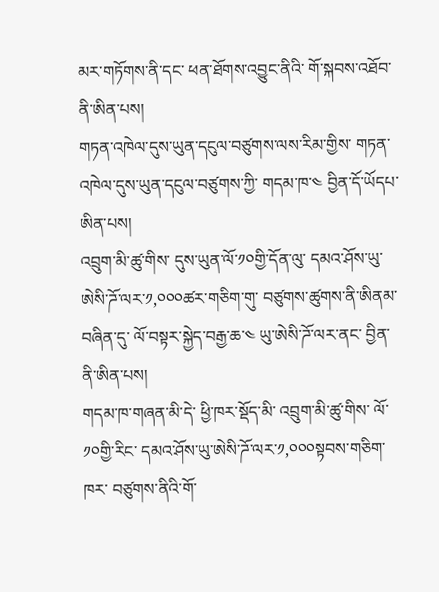མར་གཏོགས་ནི་དང་ ཕན་ཐོགས་འབྱུང་ནིའི་ གོ་སྐབས་འཐོབ་ནི་ཨིན་པས།
གཏན་འཁེལ་དུས་ཡུན་དངུལ་བཙུགས་ལས་རིམ་གྱིས་ གཏན་འཁེལ་དུས་ཡུན་དངུལ་བཙུགས་ཀྱི་ གདམ་ཁ་༤ བྱིན་དོ་ཡོདཔ་ཨིན་པས།
འབྲུག་མི་ཚུ་གིས་ དུས་ཡུན་ལོ་༡༠གྱི་དོན་ལུ་ དམའ་ཤོས་ཡུ་ཨེསི་ཌོ་ལར་༡,༠༠༠ཚར་གཅིག་གུ་ བཙུགས་ཚུགས་ནི་ཨིནམ་བཞིན་དུ་ ལོ་བསྟར་སྐྱེད་བརྒྱ་ཆ་༤ ཡུ་ཨེསི་ཌོ་ལར་ནང་ བྱིན་ནི་ཨིན་པས།
གདམ་ཁ་གཞན་མི་དེ་ ཕྱི་ཁར་སྡོད་མི་ འབྲུག་མི་ཚུ་གིས་ ལོ་༡༠གྱི་རིང་ དམའ་ཤོས་ཡུ་ཨེསི་ཌོ་ལར་༡,༠༠༠སྟབས་གཅིག་ཁར་ བཙུགས་ནིའི་གོ་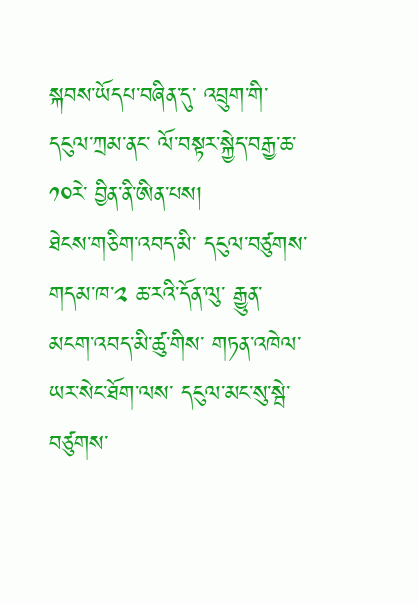སྐབས་ཡོདཔ་བཞིན་དུ་ འབྲུག་གི་དངུལ་ཀྲམ་ནང་ ལོ་བསྟར་སྐྱེད་བརྒྱ་ཆ་༡༠རེ་ བྱིན་ནི་ཨིན་པས།
ཐེངས་གཅིག་འབད་མི་ དངུལ་བཙུགས་གདམ་ཁ་༢ ཆ་རའི་དོན་ལུ་ རྒྱུན་མངག་འབད་མི་ཚུ་གིས་ གཏན་འཁེལ་ཡར་སེང་ཐོག་ལས་ དངུལ་མང་སུ་སྦེ་ བཙུགས་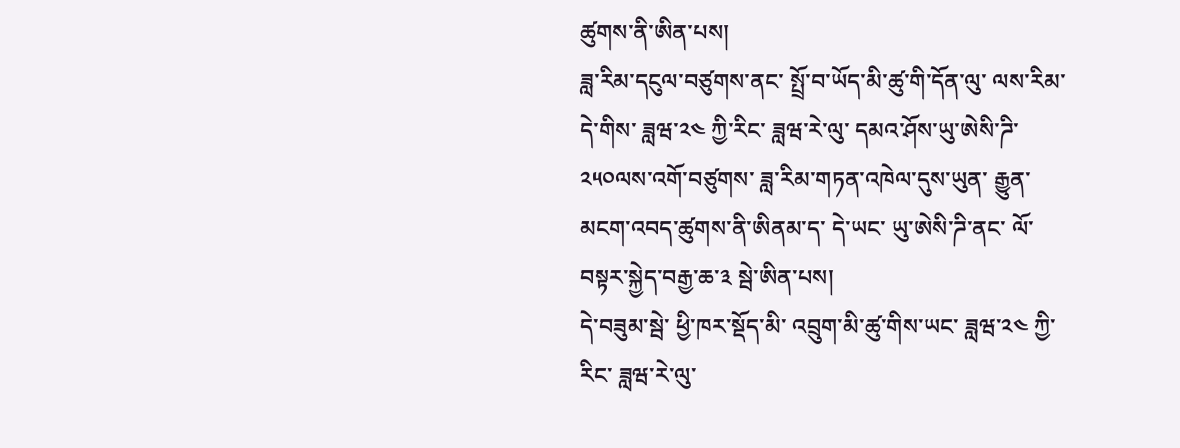ཚུགས་ནི་ཨིན་པས།
ཟླ་རིམ་དངུལ་བཙུགས་ནང་ སྤྲོ་བ་ཡོད་མི་ཚུ་གི་དོན་ལུ་ ལས་རིམ་དེ་གིས་ ཟླཝ་༢༤ ཀྱི་རིང་ ཟླཝ་རེ་ལུ་ དམའ་ཤོས་ཡུ་ཨེསི་ཌི་༢༥༠ལས་འགོ་བཙུགས་ ཟླ་རིམ་གཏན་འཁེལ་དུས་ཡུན་ རྒྱུན་མངག་འབད་ཚུགས་ནི་ཨིནམ་ད་ དེ་ཡང་ ཡུ་ཨེསི་ཌི་ནང་ ལོ་བསྟར་སྐྱེད་བརྒྱ་ཆ་༣ སྦེ་ཨིན་པས།
དེ་བཟུམ་སྦེ་ ཕྱི་ཁར་སྡོད་མི་ འབྲུག་མི་ཚུ་གིས་ཡང་ ཟླཝ་༢༤ ཀྱི་རིང་ ཟླཝ་རེ་ལུ་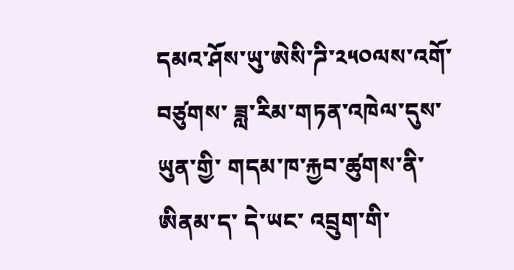དམའ་ཤོས་ཡུ་ཨེསི་ཌི་༢༥༠ལས་འགོ་བཙུགས་ ཟླ་རིམ་གཏན་འཁེལ་དུས་ཡུན་གྱི་ གདམ་ཁ་རྐྱབ་ཚུགས་ནི་ཨིནམ་ད་ དེ་ཡང་ འབྲུག་གི་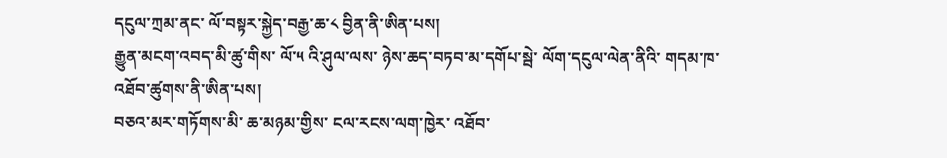དངུལ་ཀྲམ་ནང་ ལོ་བསྟར་སྐྱེད་བརྒྱ་ཆ་༨ བྱིན་ནི་ཨིན་པས།
རྒྱུན་མངག་འབད་མི་ཚུ་གིས་ ལོ་༥ འི་ཤུལ་ལས་ ཉེས་ཆད་བཏབ་མ་དགོཔ་སྦེ་ ལོག་དངུལ་ལེན་ནིའི་ གདམ་ཁ་འཐོབ་ཚུགས་ནི་ཨིན་པས།
བཅའ་མར་གཏོགས་མི་ ཆ་མཉམ་གྱིས་ ངལ་རངས་ལག་ཁྱེར་ འཐོབ་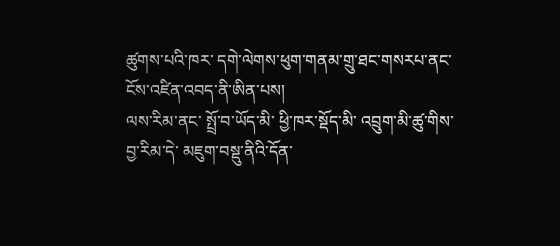ཚུགས་པའི་ཁར་ དགེ་ལེགས་ཕུག་གནམ་གྲུ་ཐང་གསརཔ་ནང་ ངོས་འཛིན་འབད་ནི་ཨིན་པས།
ལས་རིམ་ནང་ སྤྲོ་བ་ཡོད་མི་ ཕྱི་ཁར་སྡོད་མི་ འབྲུག་མི་ཚུ་གིས་ བྱ་རིམ་དེ་ མཇུག་བསྡུ་ནིའི་དོན་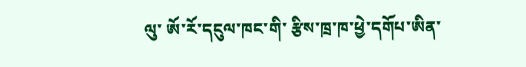ལུ་ ཨོ་རོ་དངུལ་ཁང་གི་ རྩིས་ཁྲ་ཁ་ཕྱེ་དགོཔ་ཨིན་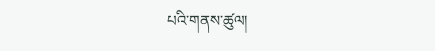པའི་གནས་ཚུལ།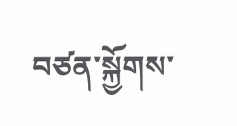བཙན་སྐྱོགས་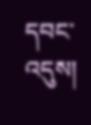དབང་འདུས།